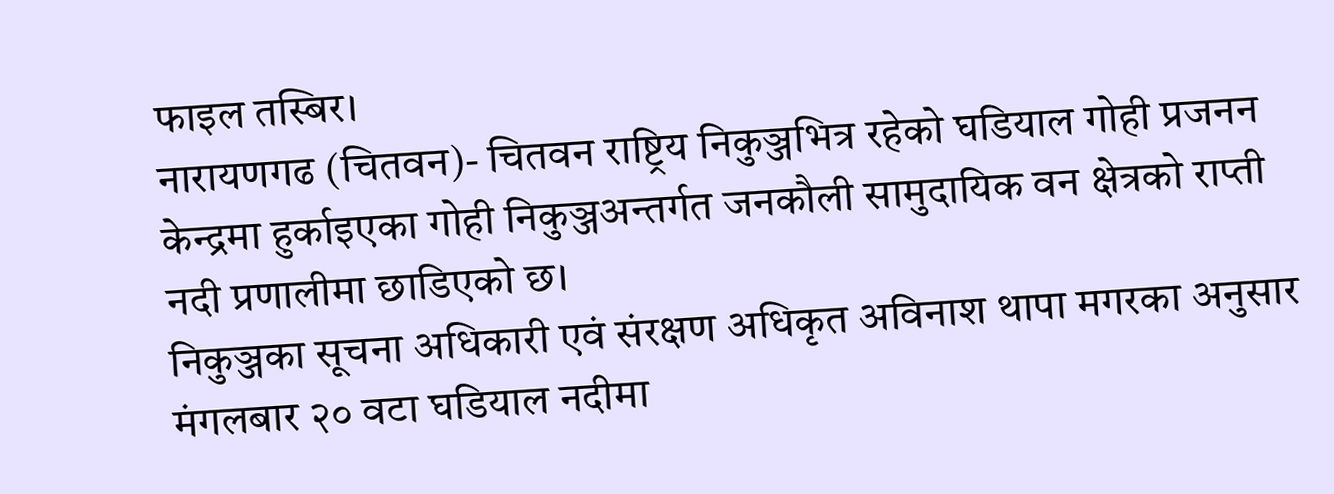फाइल तस्बिर।
नारायणगढ (चितवन)- चितवन राष्ट्रिय निकुञ्जभित्र रहेको घडियाल गोही प्रजनन केन्द्रमा हुर्काइएका गोही निकुञ्जअन्तर्गत जनकौली सामुदायिक वन क्षेत्रको राप्ती नदी प्रणालीमा छाडिएको छ।
निकुञ्जका सूचना अधिकारी एवं संरक्षण अधिकृत अविनाश थापा मगरका अनुसार मंगलबार २० वटा घडियाल नदीमा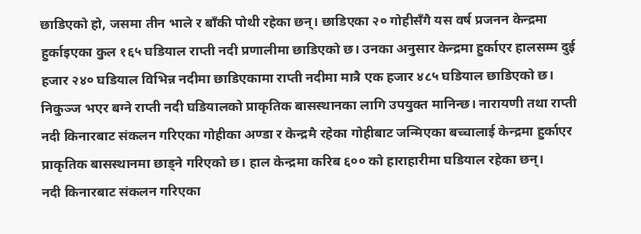छाडिएको हो, जसमा तीन भाले र बाँकी पोथी रहेका छन्। छाडिएका २० गोहीसँगै यस वर्ष प्रजनन केन्द्रमा हुर्काइएका कुल १६५ घडियाल राप्ती नदी प्रणालीमा छाडिएको छ। उनका अनुसार केन्द्रमा हुर्काएर हालसम्म दुई हजार २४० घडियाल विभिन्न नदीमा छाडिएकामा राप्ती नदीमा मात्रै एक हजार ४८५ घडियाल छाडिएको छ।
निकुञ्ज भएर बग्ने राप्ती नदी घडियालको प्राकृतिक बासस्थानका लागि उपयुक्त मानिन्छ। नारायणी तथा राप्ती नदी किनारबाट संकलन गरिएका गोहीका अण्डा र केन्द्रमै रहेका गोहीबाट जन्मिएका बच्चालाई केन्द्रमा हुर्काएर प्राकृतिक बासस्थानमा छाड्ने गरिएको छ। हाल केन्द्रमा करिब ६०० को हाराहारीमा घडियाल रहेका छन्।
नदी किनारबाट संकलन गरिएका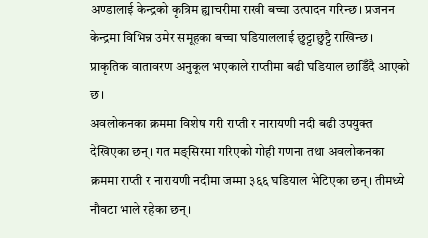अण्डालाई केन्द्रको कृत्रिम ह्याचरीमा राखी बच्चा उत्पादन गरिन्छ। प्रजनन केन्द्रमा विभिन्न उमेर समूहका बच्चा घडियाललाई छुट्टाछुट्टै राखिन्छ। प्राकृतिक वातावरण अनुकूल भएकाले राप्तीमा बढी घडियाल छाडिँदै आएको छ।
अवलोकनका क्रममा विशेष गरी राप्ती र नारायणी नदी बढी उपयुक्त देखिएका छन्। गत मङ्सिरमा गरिएको गोही गणना तथा अवलोकनका क्रममा राप्ती र नारायणी नदीमा जम्मा ३६६ घडियाल भेटिएका छन्। तीमध्ये नौवटा भाले रहेका छन्।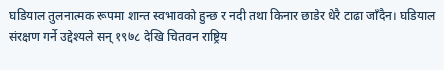घडियाल तुलनात्मक रूपमा शान्त स्वभावको हुन्छ र नदी तथा किनार छाडेर धेरै टाढा जाँदैन। घडियाल संरक्षण गर्ने उद्देश्यले सन् १९७८ देखि चितवन राष्ट्रिय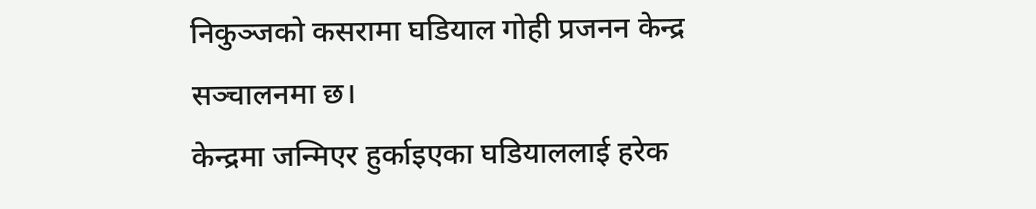निकुञ्जको कसरामा घडियाल गोही प्रजनन केन्द्र सञ्चालनमा छ।
केन्द्रमा जन्मिएर हुर्काइएका घडियाललाई हरेक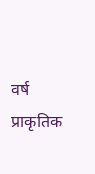वर्ष प्राकृतिक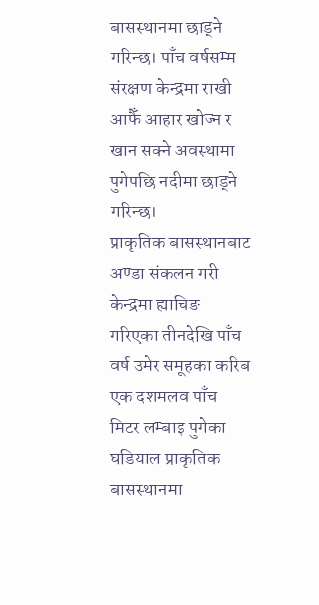बासस्थानमा छाड्ने गरिन्छ। पाँच वर्षसम्म संरक्षण केन्द्रमा राखी आफैँ आहार खोज्न र खान सक्ने अवस्थामा पुगेपछि नदीमा छाड्ने गरिन्छ।
प्राकृतिक बासस्थानबाट अण्डा संकलन गरी केन्द्रमा ह्याचिङ गरिएका तीनदेखि पाँच वर्ष उमेर समूहका करिब एक दशमलव पाँच मिटर लम्बाइ पुगेका घडियाल प्राकृतिक बासस्थानमा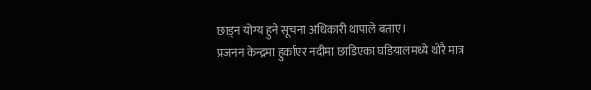छाड्न योग्य हुने सूचना अधिकारी थापाले बताए।
प्रजनन केन्द्रमा हुर्काएर नदीमा छाडिएका घडियालमध्ये थोरै मात्र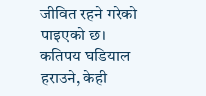जीवित रहने गरेको पाइएको छ। कतिपय घडियाल हराउने, केही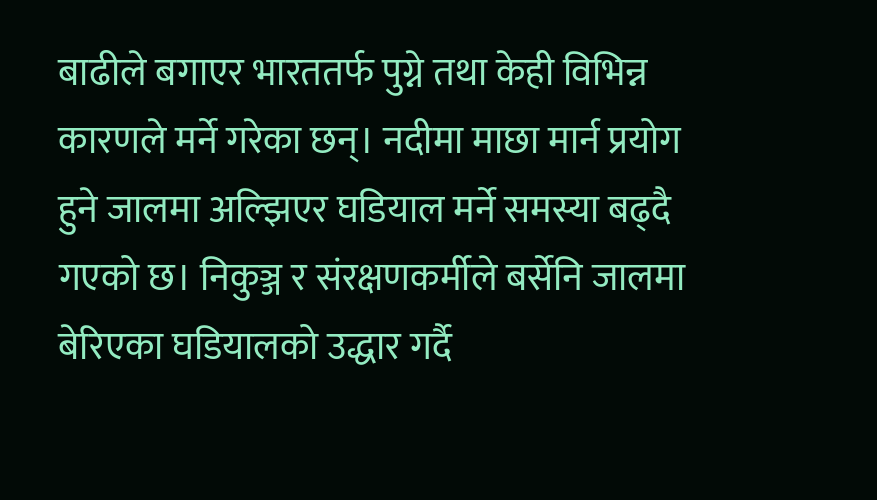बाढीले बगाएर भारततर्फ पुग्ने तथा केही विभिन्न कारणले मर्ने गरेका छन्। नदीमा माछा मार्न प्रयोग हुने जालमा अल्झिएर घडियाल मर्ने समस्या बढ्दै गएको छ। निकुञ्ज र संरक्षणकर्मीले बर्सेनि जालमा बेरिएका घडियालको उद्धार गर्दै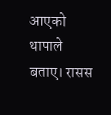आएको थापाले बताए। रासस